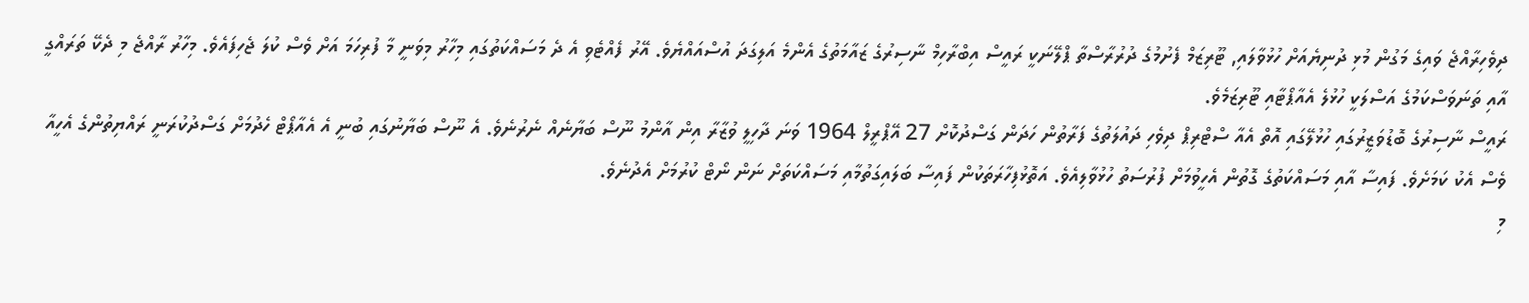ދިވެހިރާއްޖެ ވައިގެ މަގުން މުޅި ދުނިޔެއަށް ހުޅުވާލައި, ޓޫރިޒަމް ފެށުމުގެ ދުރުރާސްތާ ޕްލޭނަކީ ރައީސް އިބްރާހިމް ނާސިރުގެ ޒައާމަތުގެ އެންމެ އަލިގަދަ އުސްއައްޔެވެ. އޭރު ފެއްޓެވި އެ ދެ މަސައްކަތުގައި މިހާރު މިވަނީ މާ ފުރިހަމަ އަށް ވެސް ކުލަ ޖެހިފައެވެ. މިހާރު ރާއްޖެ މި ދެކޭ ތަރައްގީ އާއި ތަނަވަސްކަމުގެ އަސްލަކީ ހުޅުލެ އެއާޕޯޓާއި ޓޫރިޒަމެވެ.
ރައީސް ނާސިރުގެ ބޮޑުވަޒީރުގައި ހުޅުލޭގައި އޮތް އެއާ ސްޓްރިޕް ދިވެހި ދައުލަތުގެ ފަރާތުން ހަދަން ގަސްދުކޮށް 27 އޭޕްރީލް 1964 ވަނަ ދާހިލީ ވުޒާރާ އިން އާންމު ނޫސް ބަޔާނެއް ނެރުނެވެ. އެ ނޫސް ބަޔާނުގައި ބުނީ އެ އެއާޕޯޓް ހެދުމަށް ގަސްދުކުރަނީ ރައްޔިތުންގެ އެހީއާ ވެސް އެކު ކަމަށެވެ. ފައިސާ އާއި މަސައްކަތުގެ ގޮތުން އެހީވުމަށް ފުރުސަތު ހުޅުވާލިއެވެ. އަތޮޅުފިހާރަތަކުން ފައިސާ ބަލައިގަތުމާއި މަސައްކަތަށް ނަން ނޯޓް ކުރުމަށް އެދުނެވެ.
މި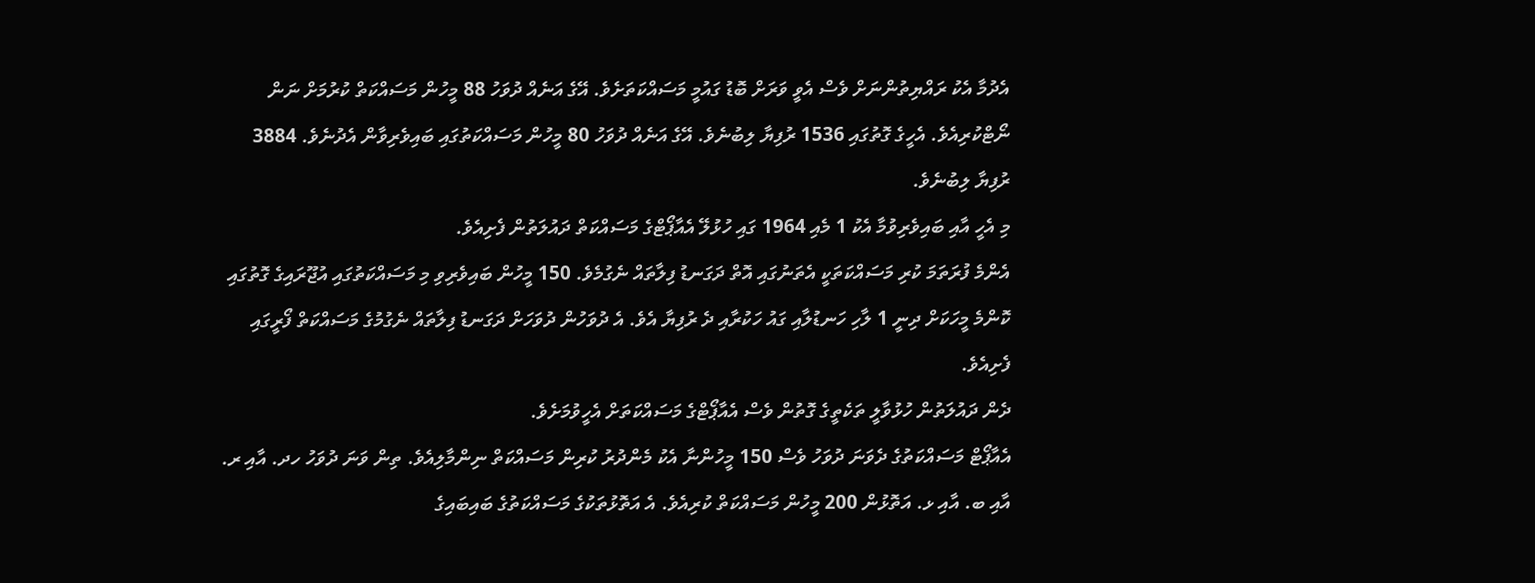އެދުމާ އެކު ރައްޔިތުންނަށް ވެސް އެވީ ވަރަށް ބޮޑު ގައުމީ މަސައްކަތަށެވެ. އޭގެ އަނެއް ދުވަހު 88 މީހުން މަސައްކަތް ކުރުމަށް ނަން ނޯޓްކުރިއެވެ. އެހީގެ ގޮތުގައި 1536 ރުފިޔާ ލިބުނެވެ. އޭގެ އަނެއް ދުވަހު 80 މީހުން މަސައްކަތުގައި ބައިވެރިވާން އެދުނެވެ. 3884 ރުފިޔާ ލިބުނެވެ.
މި އެހީ އާއި ބައިވެރިވުމާ އެކު 1 މެއި 1964 ގައި ހުޅުލޭ އެއާޕޯޓްގެ މަސައްކަތް ދައުލަތުން ފެށިއެވެ.
އެންމެ ފުރަތަމަ ކުރި މަސައްކަތަކީ އެތަނުގައި އޮތް ދަގަނޑު ފިލާތައް ނެގުމެވެ. 150 މީހުން ބައިވެރިވި މި މަސައްކަތުގައި އުޖޫރައިގެ ގޮތުގައި ކޮންމެ މީހަކަށް ދިނީ 1 ލާހި ހަނޑުލާއި ގައު ހަކުރާއި ދެ ރުފިޔާ އެވެ. އެ ދުވަހުން ދުވަހަށް ދަގަނޑު ފިލާތައް ނެގުމުގެ މަސައްކަތް ފޯރީގައި ފެށިއެވެ.
ދެން ދައުލަތުން ހުޅުވާލީ ތަކެތީގެ ގޮތުން ވެސް އެއާޕޯޓްގެ މަސައްކަތަށް އެހީވުމަށެވެ.
އެއާޕޯޓް މަސައްކަތުގެ ދެވަނަ ދުވަހު ވެސް 150 މީހުންނާ އެކު މެންދުރު ކުރިން މަސައްކަތް ނިންމާލިއެވެ. ތިން ވަނަ ދުވަހު ހދ. އާއި ރ. އާއި ބ. އާއި ޅ. އަތޮޅުން 200 މީހުން މަސައްކަތް ކުރިއެވެ. އެ އަތޮޅުތަކުގެ މަސައްކަތުގެ ބައިބައިގެ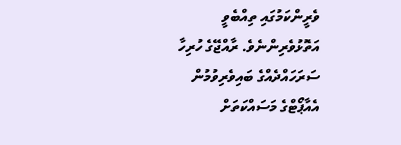ވެރީންކަމުގައި ތިއްބެވީ އަތޮޅުވެރިންނެވެ. ރާއްޖޭގެ ހުރިހާ ސަރަހައްދެއްގެ ބައިވެރިވުމުން އެއާޕޯޓްގެ މަސައްކަތަށް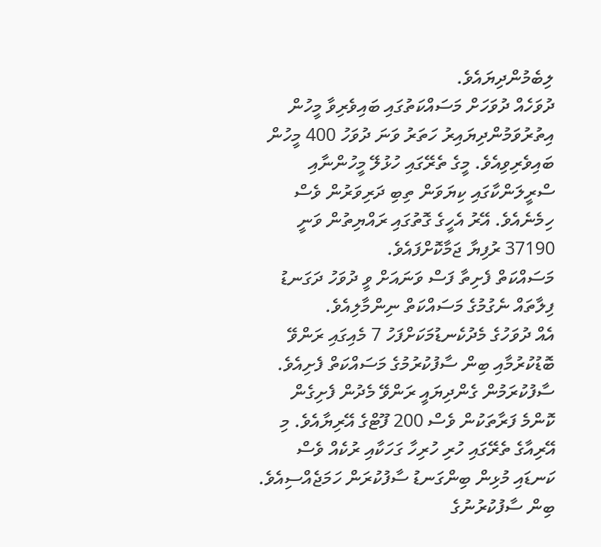ލިބެމުންދިޔައެވެ.
ދުވަހެއް ދުވަހަށް މަސައްކަތުގައި ބައިވެރިވާ މީހުން އިތުރުވަމުންދިޔައިރު ހަތަރު ވަނަ ދުވަހު 400 މީހުން ބައިވެރިވިއެވެ. މީގެ ތެރޭގައި ހުޅުލޭ މީހުންނާއި ސްރީލަންކާގައި ކިޔަވަން ތިބި ދަރިވަރުން ވެސް ހިމެނެއެވެ. އޭރު އެހީގެ ގޮތުގައި ރައްޔިތުން ވަނީ 37190 ރުފިޔާ ޖަމާކޮށްފައެވެ.
މަސައްކަތް ފެށިތާ ފަސް ވަނައަށް ވީ ދުވަހު ދަގަނޑު ފިލާތައް ނެގުމުގެ މަސައްކަތް ނިންމާލިއެވެ.
އެއް ދުވަހުގެ މެދުކެނޑުމަކަށްފަހު 7 މެއިގައި ރަންވޭ ބޮޑުކުރުމާއި ބިން ސާފުކުރުމުގެ މަސައްކަތް ފެށިއެވެ. ސާފުކުރަމުން ގެންދިޔައީ ރަންވޭ މެދުން ފެށިގެން ކޮންމެ ފަރާތަކުން ވެސް 200 ފޫޓްގެ އޭރިޔާއެވެ. މި އޭރިއާގެ ތެރޭގައި ހުރި ހުރިހާ ގަހަކާއި ރުކެއް ވެސް ކަނޑައި މުޅިން ބިންގަނޑު ސާފުކުރަން ހަމަޖެއްސިއެވެ. ބިން ސާފުކުރުނުގެ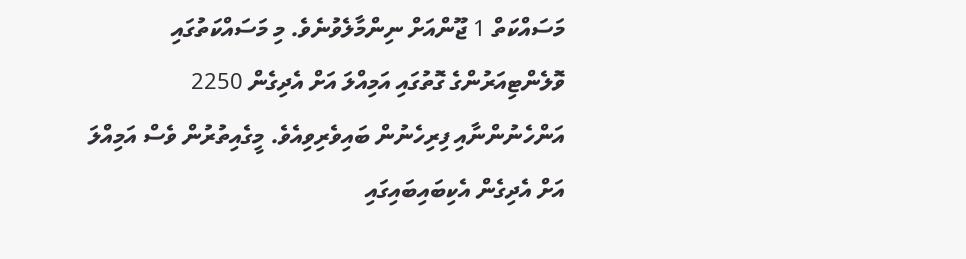މަސައްކަތް 1 ޖޫންއަށް ނިންމާލެވުނެވެ. މި މަސައްކަތުގައި ވޮލެންޓިއަރުންގެ ގޮތުގައި އަމިއްލަ އަށް އެދިގެން 2250 އަންހެނުންނާއި ފިރިހެނުން ބައިވެރިވިއެވެ. މީގެއިތުރުން ވެސް އަމިއްލަ އަށް އެދިގެން އެކިބައިބައިގައި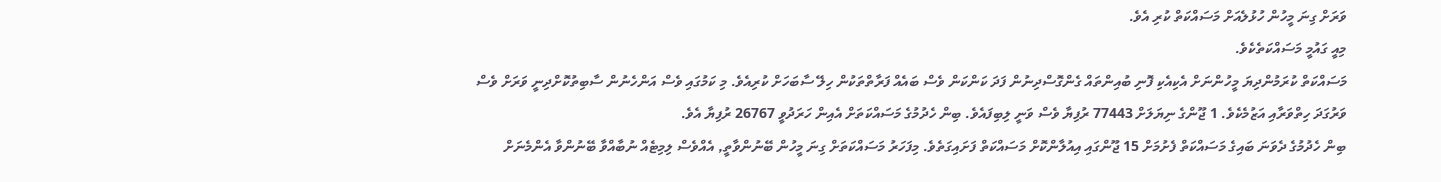ވަރަށް ގިނަ މީހުން ހުޅުލެއަށް މަސައްކަތް ކުރި އެވެ.
މިއީ ގައުމީ މަސައްކަތެކެވެ.
މަސައްކަތް ކުރަމުންދިޔަ މީހުންނަށް އެކިއެކި ފޮނި ބުއިންތައް ގެންގޮސްދިނުން ފަދަ ކަންކަން ވެސް ބައެއް ފަރާތްތަކުން ހިލޭ ސާބަހަށް ކުރިއެވެ. މި ކަމުގައި ވެސް އަންހެނުން ސާބިތުކޮށްދިނީ ވަރަށް ވެސް ވަރުގަދަ ހިތްވަރާއި އަޒުމެކެވެ. 1 ޖޫންގެ ނިޔަލަށް 77443 ރުފިޔާ ވެސް ވަނީ ލިބިފައެވެ. ބިން ހެދުމުގެ މަސައްކަތަށް އެއިން ހަރަދުވީ 26767 ރުފިޔާ އެވެ.
ބިން ހެދުމުގެ ދެވަނަ ބައިގެ މަސައްކަތް ފެށުމަށް 15 ޖޫންގައި އިއުލާންކޮށް މަސައްކަތް ފަށައިގަތެވެ. މިފަހަރު މަސައްކަތަށް ގިނަ މީހުން ބޭނުންވާތީ, އެއްވެސް ލިމިޓެއް ނުބާއްވާ ބޭނުންވާ އެންމެނަށް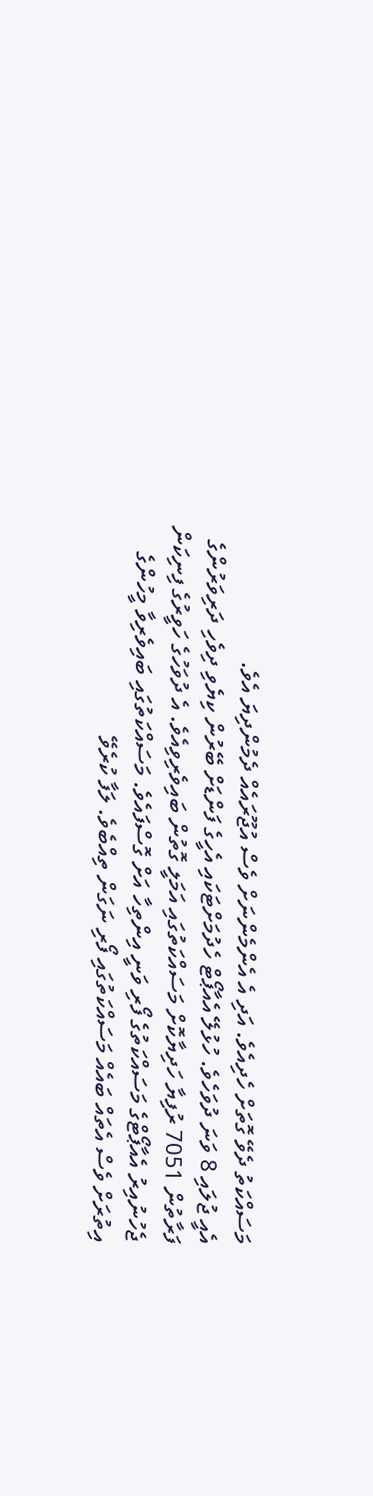މަސައްކަތު ދެވޭ ގޮތަށް ހެދިއެވެ. އަދި އެ އެންމެންނަށް ވެސް އުޖޫރައެއް ދެމުންދިޔަ އެވެ.
އެއީ ޖުލައި 8 ވަނަ ދުވަހެވެ. ހުޅުލޭ އެއާޕޯޓް ހެދުމަށްޓަކައި އެހީގެ ފަންޑަށް ބޭރުން ކިޔެވި ދިވެހި ދަރިވަރުންގެ ފަރާތުން 7051 ރުފިޔާ ހަދިޔާކޮށް މަސައްކަތުގައި އަމަލީ ގޮތުން ބައިވެރިވިއެވެ. އެ ދުވަހުގެ ހަވީރުގެ ފިނިކަން ޖެހުނުއިރު އެއާޕޯޓްގެ މަސައްކަތުގެ ފޯރި ވަނީ އިންތިހާ އަށް ގޮސްފައެވެ. މަސައްކަތުގައި ބައިވެރިވާ މީހުންގެ އިތުރަށް ވެސް އެތައް ބައެއް މަސައްކަތުގައި ފޯރި ނަގަން ތިއްބެވެ. ލަފާ ކުރެވޭ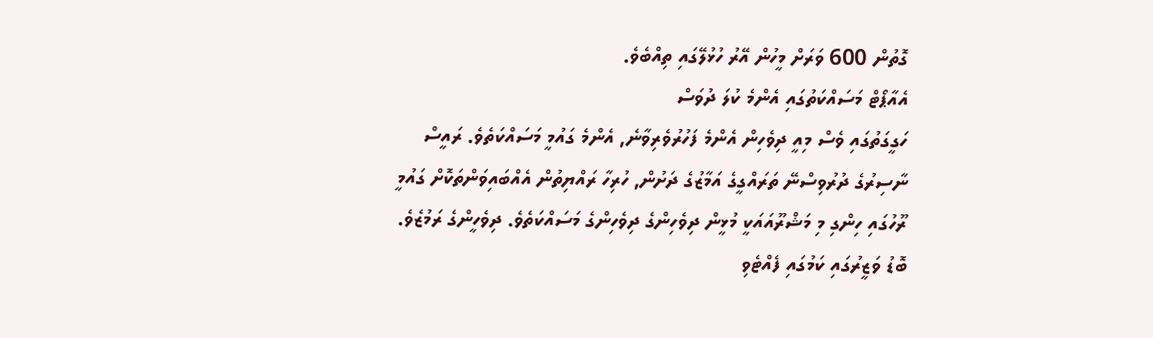ގޮތުން 600 ވަރަށް މީހުން އޭރު ހުޅުލޭގައި ތިއްބެވެ.
އެއާޕޯޓް މަސައްކަތުގައި އެންމެ ކުލަ ދުވަސް
ހަގީގަތުގައި ވެސް މިއީ ދިވެހިން އެންމެ ފަހުރުވެރިވާނެ, އެންމެ ގައުމީ މަސައްކަތެވެ. ރައީސް ނާސިރުގެ ދުރުވިސްނޭ ތަރައްގީގެ އަމާޒުގެ ދަށުން, ހުރިހާ ރައްޔިތުން އެއްބައިވަންތަކޮށް ގައުމީ ރޫހުގައި ހިންގި މި މަޝްރޫއައަކީ މުޅީން ދިވެހިންގެ ދިވެހިންގެ މަސައްކަތެވެ. ދިވެހީންގެ ރަމުޒެވެ. ބޮޑު ވަޒީރުގައި ކަމުގައި ފެއްޓެވި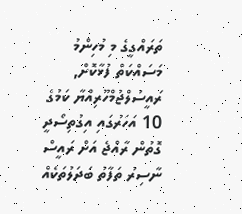ތަރައްގީގެ މި މުހިންމު މަސައްކަތް ފުޅާކޮށް, ރައީސުލްޖުމްހޫރިއްޔާ ކަމުގެ 10 އަހަރުގައި އިގުތިސޯދީ ގޮތުން ރާއްޖެ އަށް ރައީސް ނާސިރު ތަފާތު ބަދަލުތަކެއް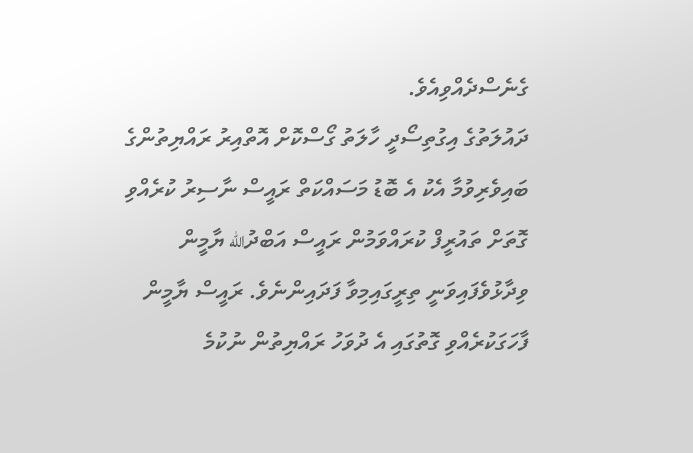ގެނެސްދެއްވިއެވެ.
ދައުލަތުގެ އިގުތިސޯދީ ހާލަތު ގޯސްކޮށް އޮތްއިރު ރައްޔިތުންގެ ބައިވެރިވުމާ އެކު އެ ބޮޑު މަސައްކަތް ރައީސް ނާސިރު ކުރެއްވި ގޮތަށް ތައުރީފް ކުރައްވަމުން ރައީސް އަބްދުالله ޔާމީން ވިދާޅުވެފައިވަނީ ތިރީގައިމިވާ ފަދައިންނެވެ. ރައީސް ޔާމީން ފާހަގަކުރެއްވި ގޮތުގައި އެ ދުވަހު ރައްޔިތުން ނުކުމެ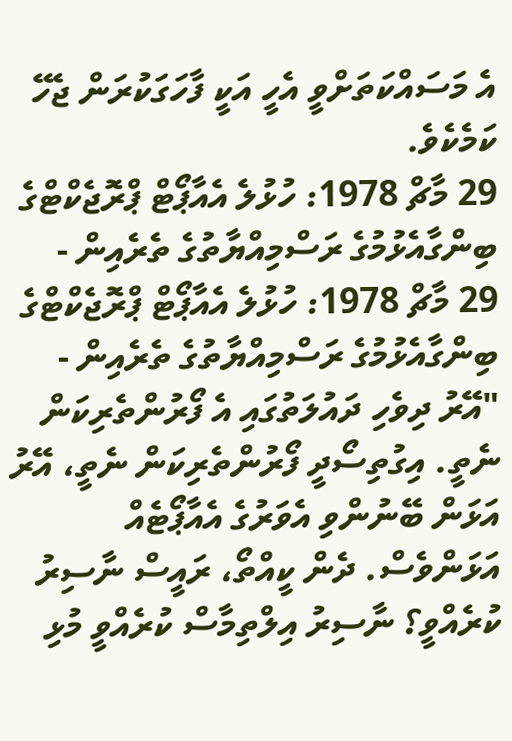އެ މަސައްކަތަށްވީ އެހީ އަކީ ފާހަގަކުރަން ޖެހޭ ކަމެކެވެ.
29 މާޗް 1978: ހުޅުލެ އެއާޕޯޓް ޕްރޮޖެކްޓްގެ ބިންގާއެޅުމުގެ ރަސްމިއްޔާތުގެ ތެރެއިން -
29 މާޗް 1978: ހުޅުލެ އެއާޕޯޓް ޕްރޮޖެކްޓްގެ ބިންގާއެޅުމުގެ ރަސްމިއްޔާތުގެ ތެރެއިން -
"އޭރު ދިވެހި ދައުލަތުގައި އެ ފޯރުންތެރިކަން ނެތީ. އިގުތިސޯދީ ފޯރުންތެރިކަން ނެތީ، އޭރު އަޅަން ބޭނުންވި އެވަރުގެ އެއާޕޯޓެއް އަޅަންވެސް. ދެން ކީއްތޯ، ރައީސް ނާސިރު ކުރެއްވީ؟ ނާސިރު އިލްތިމާސް ކުރެއްވީ މުޅި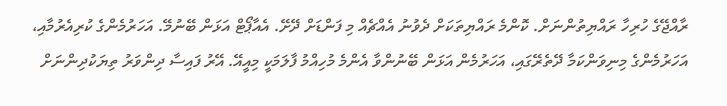ރާއްޖޭގެ ހުރިހާ ރައްޔިތުންނަށް. ކޮންމެ ރައްޔިތަކަށް ދެވުނު އެއްޗެއް މި ފަންޑަށް ދޭށޭ. އެއާޕޯޓް އަޅަން ބޭނުމޭ. އަހަރުމެންގެ ކުރިއެރުމާއި، އަހަރުމެންގެ މިނިވަންކަމާ ދޭތެރޭގައި، އަހަރުމެން އަޅަން ބޭނުންވާ އެންމެ މުހިއްމު ފާލަމަކީ މިއީއޭ. އޭރު ފައިސާ ދިންވަރު ތިޔަކުދިންނަށް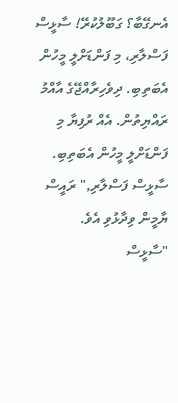އެނގޭބާ؟ ގަބޫލުކުރޭ! ސާޅީސް ފަސްލާރި، މި ފަންޑަށްލީ މީހުން އެބަތިބި. ދިވެހިރާއްޖޭގެ އާއްމު ރައްޔިތުން. އެއް ރުފިޔާ މި ފަންޑަށްލީ މީހުން އެބަތިބި. ސާޅީސް ފަސްލާރި," ރައީސް ޔާމީން ވިދާޅުވި އެވެ.
"ސާޅީސް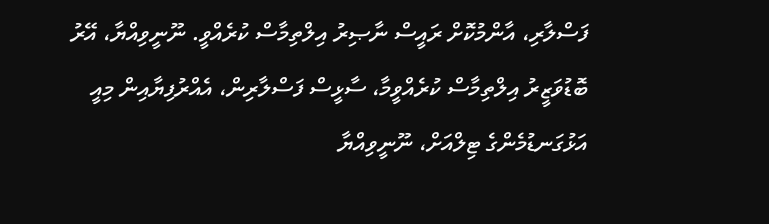ފަސްލާރި، އާންމުކޮށް ރައީސް ނާޞިރު އިލްތިމާސް ކުރެއްވީ. ނޫނީވިއްޔާ، އޭރު ބޮޑުވަޒީރު އިލްތިމާސް ކުރެއްވީމާ، ސާޅީސް ފަސްލާރިން، އެއްރުފިޔާއިން މިއީ އަޅުގަނޑުމެންގެ ޓިލްއަށް، ނޫނީވިއްޔާ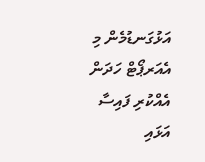އަޅުގަނޑުމެން މި އެއަރޕޯޓް ހަދަން އެއްކުރި ފައިސާ އަޅައި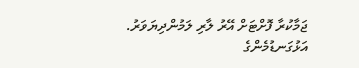ޖަމާކުރާ ފޮށްޓަށް އޭރު ލާރި ލަމުންދިޔަވަރު. އަޅުގަނޑުމެންގެ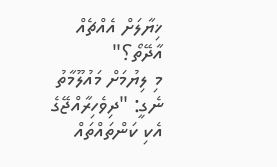ޚިޔާލަށް އެއްޗެއް އާދޭތޯ؟"
މި ލިޔުމަށް މައުލޫމާތު ނެގީ: "ދިވެހިރާއްޖޭގެ އެކި ކަންތައްތައް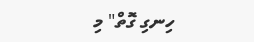ހިނގި ގޮތް" މި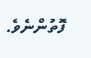ފޮތުންނެވެ.